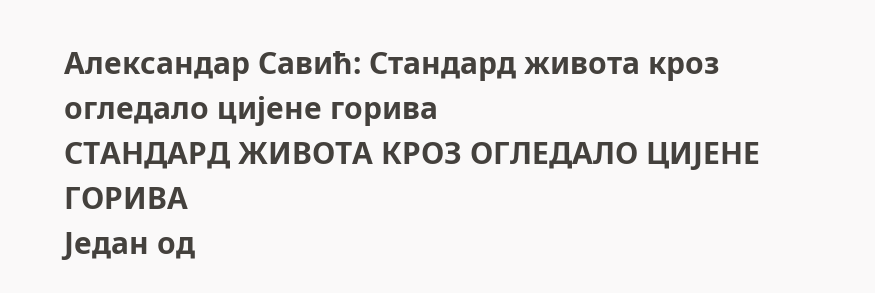Александар Савић: Стандард живота кроз огледало цијене горива
СТАНДАРД ЖИВОТА КРОЗ ОГЛЕДАЛО ЦИЈЕНЕ ГОРИВА
Један од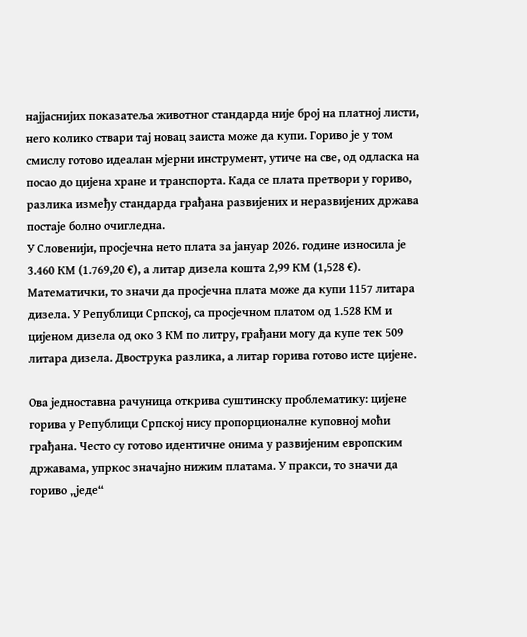најјаснијих показатеља животног стандарда није број на платној листи, него колико ствари тај новац заиста може да купи. Гориво је у том смислу готово идеалан мјерни инструмент, утиче на све, од одласка на посао до цијена хране и транспорта. Када се плата претвори у гориво, разлика између стандарда грађана развијених и нерaзвијених држава постаје болно очигледна.
У Словенији, просјечна нето плата за јануар 2026. године износила је 3.460 КМ (1.769,20 €), а литар дизела кошта 2,99 КМ (1,528 €). Математички, то значи да просјечна плата може да купи 1157 литара дизела. У Републици Српској, са просјечном платом од 1.528 КМ и цијеном дизела од око 3 КМ по литру, грађани могу да купе тек 509 литара дизела. Двострука разлика, а литар горива готово исте цијене.

Ова једноставна рачуница открива суштинску проблематику: цијене горива у Републици Српској нису пропорционалне куповној моћи грађана. Често су готово идентичне онима у развијеним европским државама, упркос значајно нижим платама. У пракси, то значи да гориво „једе“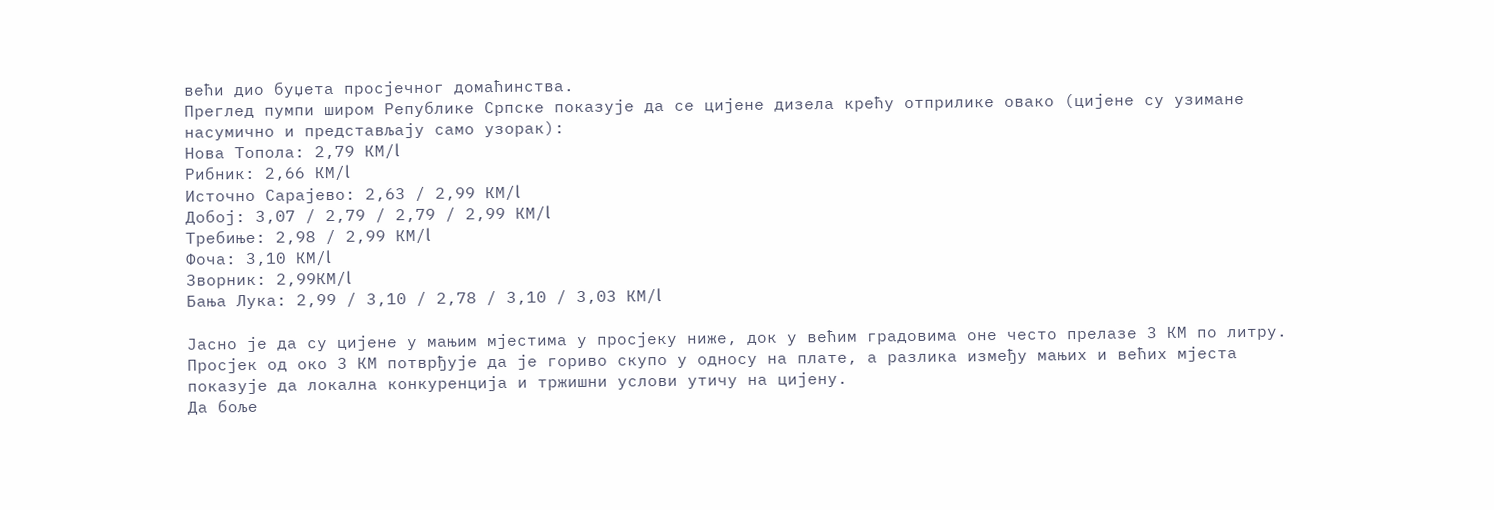већи дио буџета просјечног домаћинства.
Преглед пумпи широм Републике Српске показује да се цијене дизела крећу отприлике овако (цијене су узимане насумично и представљају само узорак):
Нова Топола: 2,79 КМ/l
Рибник: 2,66 КМ/l
Источно Сарајево: 2,63 / 2,99 КМ/l
Добој: 3,07 / 2,79 / 2,79 / 2,99 КМ/l
Требиње: 2,98 / 2,99 КМ/l
Фоча: 3,10 КМ/l
Зворник: 2,99КМ/l
Бања Лука: 2,99 / 3,10 / 2,78 / 3,10 / 3,03 КМ/l

Јасно је да су цијене у мањим мјестима у просјеку ниже, док у већим градовима оне често прелазе 3 КМ по литру. Просјек од око 3 КМ потврђује да је гориво скупо у односу на плате, а разлика између мањих и већих мјеста показује да локална конкуренција и тржишни услови утичу на цијену.
Да боље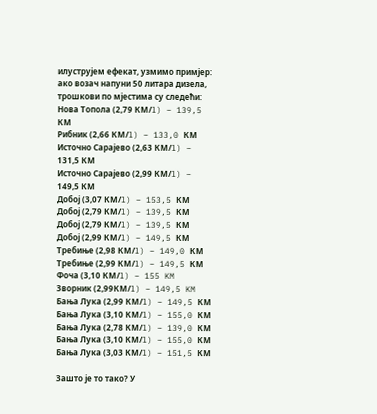илуструјем ефекат, узмимо примјер: ако возач напуни 50 литара дизела, трошкови по мјестима су следећи:
Нова Топола (2,79 КМ/l) – 139,5 КМ
Рибник (2,66 КМ/l) – 133,0 КМ
Источно Сарајево (2,63 КМ/l) – 131,5 КМ
Источно Сарајево (2,99 КМ/l) – 149,5 КМ
Добој (3,07 КМ/l) – 153,5 КМ
Добој (2,79 КМ/l) – 139,5 КМ
Добој (2,79 КМ/l) – 139,5 КМ
Добој (2,99 КМ/l) – 149,5 КМ
Требиње (2,98 КМ/l) – 149,0 КМ
Требиње (2,99 КМ/l) – 149,5 КМ
Фоча (3,10 КМ/l) – 155 KM
Зворник (2,99КМ/l) – 149,5 KM
Бања Лука (2,99 КМ/l) – 149,5 КМ
Бања Лука (3,10 КМ/l) – 155,0 КМ
Бања Лука (2,78 КМ/l) – 139,0 КМ
Бања Лука (3,10 КМ/l) – 155,0 КМ
Бања Лука (3,03 КМ/l) – 151,5 КМ

Зашто је то тако? У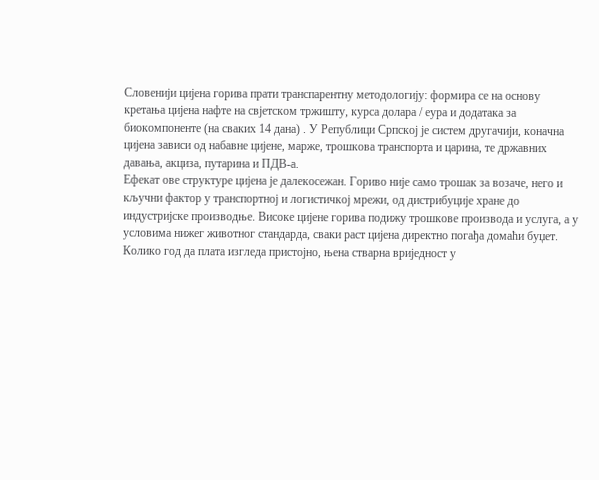Словенији цијена горива прати транспарентну методологију: формира се на основу кретања цијена нафте на свјетском тржишту, курса долара / еура и додатака за биокомпоненте (на сваких 14 дана) . У Републици Српској је систем другачији, коначна цијена зависи од набавне цијене, марже, трошкова транспорта и царина, те државних давања, акциза, путарина и ПДВ-а.
Ефекат ове структуре цијена је далекосежан. Гориво није само трошак за возаче, него и кључни фактор у транспортној и логистичкој мрежи, од дистрибуције хране до индустријске производње. Високе цијене горива подижу трошкове производа и услуга, а у условима нижег животног стандарда, сваки раст цијена директно погађа домаћи буџет.
Колико год да плата изгледа пристојно, њена стварна вриједност у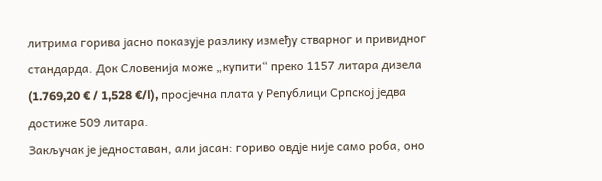литрима горива јасно показује разлику између стварног и привидног стандарда. Док Словенија може „купити“ преко 1157 литара дизела (1.769,20 € / 1,528 €/l), просјечна плата у Републици Српској једва достиже 509 литара.
Закључак је једноставан, али јасан: гориво овдје није само роба, оно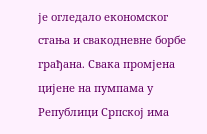је огледало економског стања и свакодневне борбе грађана. Свакa промјена цијене на пумпама у Републици Српској има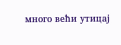много већи утицај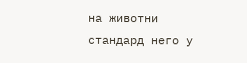на животни стандард него у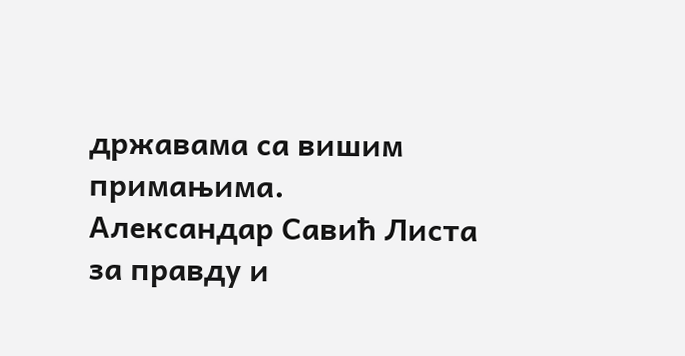државама са вишим примањима.
Александар Савић Листа за правду и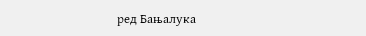ред Бањалука